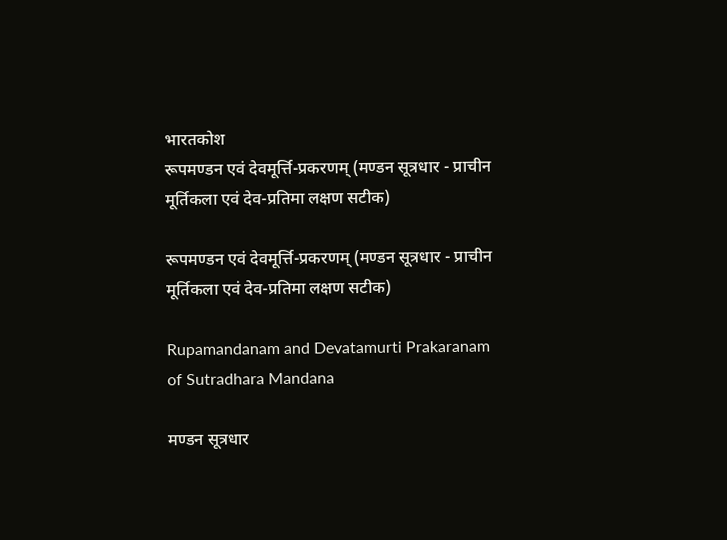भारतकोश
रूपमण्डन एवं देवमूर्त्ति-प्रकरणम् (मण्डन सूत्रधार - प्राचीन मूर्तिकला एवं देव-प्रतिमा लक्षण सटीक)

रूपमण्डन एवं देवमूर्त्ति-प्रकरणम् (मण्डन सूत्रधार - प्राचीन मूर्तिकला एवं देव-प्रतिमा लक्षण सटीक)

Rupamandanam and Devatamurti Prakaranam of Sutradhara Mandana

मण्डन सूत्रधार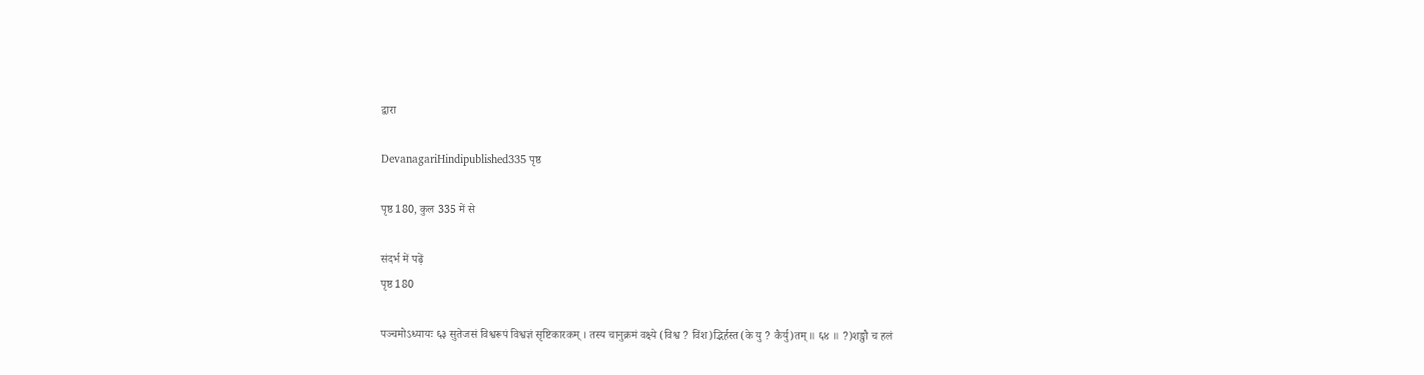द्वारा

DevanagariHindipublished335 पृष्ठ

पृष्ठ 180, कुल 335 में से

संदर्भ में पढ़ें
पृष्ठ 180

पञ्चमोऽध्यायः ६३ सुतेजसं विश्वरूपं विश्वज्ञं सृष्टिकारकम् । तस्य चानुक्रमं वक्ष्ये (विश्व ? विंश)द्भिर्हस्त(के यु ? कैर्यु)तम् ॥ ६४ ॥ ?)शङ्खौ च हलं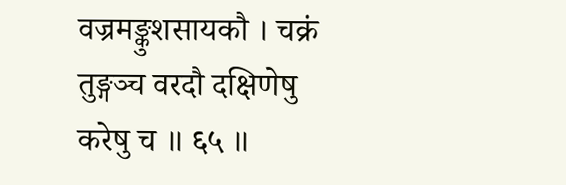वज्रमङ्कुशसायकौ । चक्रं तुङ्गञ्च वरदौ दक्षिणेषु करेषु च ॥ ६५ ॥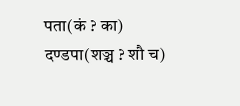पता(कं ? का) दण्डपा(शञ्च ? शौ च)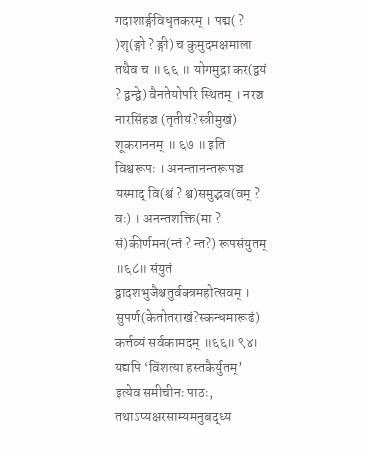गदाशार्ङ्गविधृतकरम् । पद्म( ? )शृ(ङ्गो ? ङ्गी) च कुमुदमक्षमाला तथैव च ॥ ६६ ॥ योगमुद्रा कर(द्वयं ? द्वन्द्वे) वैनतेयोपरि स्थितम् । नरञ्च नारसिंहञ्च (तृतीयं?स्त्रीमुखं) शूकराननम् ॥ ६७ ॥ इति विश्वरूपः । अनन्तानन्तरूपञ्च यस्माद् वि(श्वं ? श्व)समुद्भव(वम् ? वः) । अनन्तशक्ति(मा ? सं)कीर्णमन(न्तं ? न्त?) रूपसंयुतम् ॥६८॥ संयुतं द्वादशभुजैश्चतुर्वक्त्रमहोत्सवम् । सुपर्ण(केतोतराखं?स्कन्धमारूढं) कर्त्तव्यं सर्वकामदम् ॥६६॥ ९४। यद्यपि ‘विंशत्या हस्तकैर्युतम्’ इत्येव समीचीनः पाठः, तथाऽप्यक्षरसाम्यमनुबद्ध्य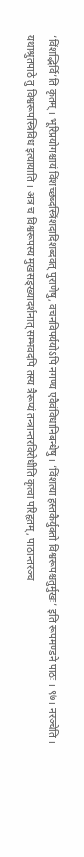‘विंशद्भिर्वि’ति कृतम् । भूरिप्रयोगश्चायं विंशच्छब्दस्त्रिंशदादिशब्दवत् पुराणेषु, वचनविपर्ययोऽपि नगण्य एवैवंविधानिबन्धेषु । ‘विंशत्या हस्तकैर्युक्तो विश्वरूपश्चतुर्मुखः’ इति रूपमण्डने पाठः । ९७। नरञ्चेति । यथाश्रुतपाठे तु विश्वरूपस्त्रिविध इत्यायाति । अत्र च विश्वरूपस्य मुखसङ्ख्यादर्शनात् सम्भवदपि तस्य त्रैरूप्यं तन्त्रान्तरविरोधीति कृत्वा परिहृतम्, पाठान्तरञ्च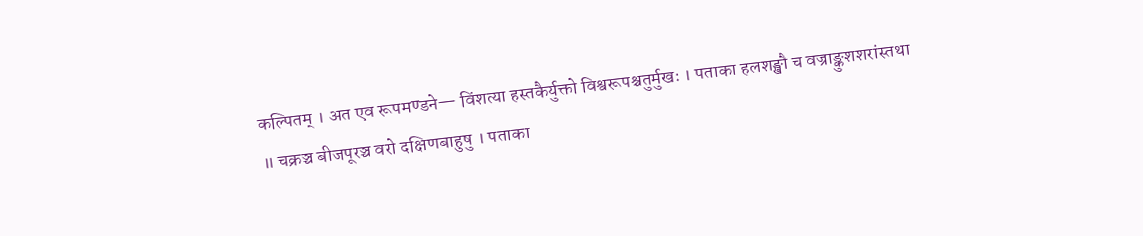कल्पितम् । अत एव रूपमण्डने— विंशत्या हस्तकैर्युक्तो विश्वरूपश्चतुर्मुखः । पताका हलशङ्खौ च वज्राङ्कुशशरांस्तथा ॥ चक्रञ्च बीजपूरञ्च वरो दक्षिणबाहुषु । पताका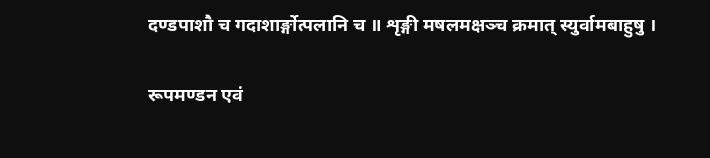दण्डपाशौ च गदाशार्ङ्गोत्पलानि च ॥ शृङ्गी मषलमक्षञ्च क्रमात् स्युर्वामबाहुषु ।

रूपमण्डन एवं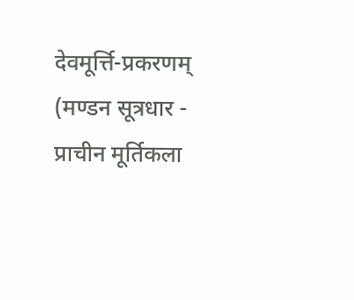देवमूर्त्ति-प्रकरणम् (मण्डन सूत्रधार - प्राचीन मूर्तिकला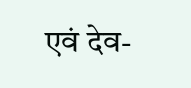एवं देव-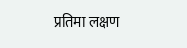प्रतिमा लक्षण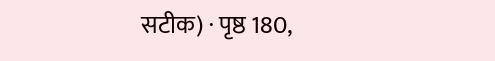सटीक) · पृष्ठ 180,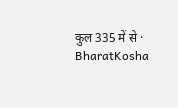कुल 335 में से · BharatKosha